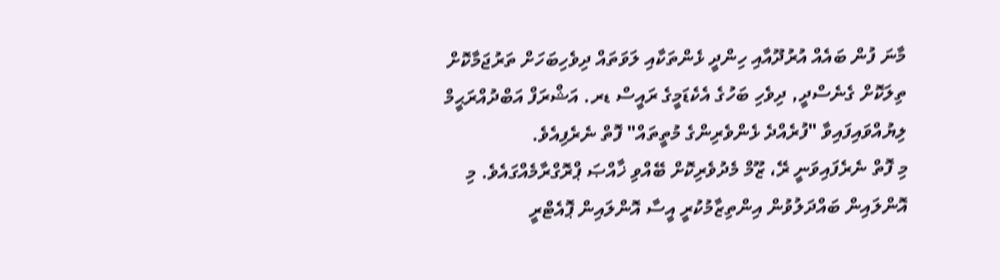މާނަ ފުން ބައެއް އުރުދޫއާއި ހިންދީ ޅެންތަކާއި ލަވަތައް ދިވެހިބަހަށް ތަރުޖަމާކޮށް ތިލަކޮށް ގެނެސްދީ, ދިވެހި ބަހުގެ އެކެޑަމީގެ ރައީސް ޑރ. އަޝްރަފް އަބްދުއްރަޙީމް ލިޔުއްވައިފައިވާ "ފުރެއްދެ ޅެންވެރިންގެ މުތީތައް" ފޮތް ނެރެފިއެވެ.
މި ފޮތް ނެރެފައިވަނީ ރޭ، ޒޫމް މެދުވެރިކޮށް ބޭއްވި ޚާއްޞަ ޕްރޮގްރާމެއްގައެވެ. މި އޮންލައިން ބައްދަލުވުން އިންތިޒާމުކުރީ އީސާ އޮންލައިން ޕޮއެޓްރީ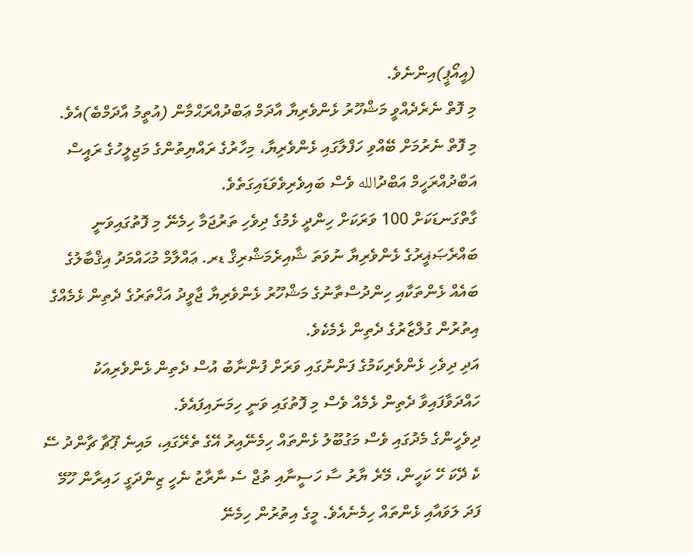(އީއޯޕީ)އިންނެވެ.
މި ފޮތް ނެރެދެއްވީ މަޝްހޫރު ޅެންވެރިޔާ އާދަމް ޢަބްދުއްރަޙްމާން (އުތީމު އާދަމްބެ)އެވެ.
މި ފޮތް ނެރުމަށް ބޭއްވި ހަފްލާގައި ޅެންވެރިޔާ، މިހާރުގެ ރައްޔިތުންގެ މަޖިލީހުގެ ރައީސް އަބްދުއްރަހީމް އަބްދުالله ވެސް ބައިވެރިވެވަޑައިގަތެވެ.
ގާތްގަނޑަކަށް 100 ވަރަކަށް ހިންދީ ޅެމުގެ ދިވެހި ތަރުޖަމާ ހިމެނޭ މި ފޮތުގައިވަނީ ބައްރެޞަޣީރުގެ ޅެންވެރިޔާ ނުވަތަ ޝާއިރެމަޝްރިޤް ޑރ. ޢައްލާމް މުޙައްމަދު އިޤްބާލުގެ ބައެއް ޅެންތަކާއި ހިންދުސްތާނުގެ މަޝްހޫރު ޅެންވެރިޔާ ޖާވީދު އަޚްތަރުގެ ދެތިން ޅެމެއްގެ އިތުރުން ގުލްޒާރުގެ ދެތިން ޅެމެކެވެ.
އަދި ދިވެހި ޅެންވެރިކަމުގެ ފަންނުގައި ވަރަށް ފުންނާބު އުސް ދެތިން ޅެންވެރިއަކު ހައްދަވާފައިވާ ދެތިން ޅެމެއް ވެސް މި ފޮތުގައި ވަނީ ހިމަނައިފައެވެ.
ދިވެހީންގެ މެދުގައި ވެސް މަގުބޫލު ޅެންތައް ހިމެނޭއިރު އޭގެ ތެރޭގައި، މައިނެ ޕޫޗާ ޗާންދު ސޭ ކެ ދޭކަ ހޭ ކަހީން، މޭރެ ޔާރު ސާ ހަސީނާއި ތުޖް ސެ ނާރާޒު ނެހީ ޒިންދަގީ ހައިރާން ހޫމޭ ފަދަ ލަވައާއި ޅެންތައް ހިމެނެއެވެ. މީގެ އިތުރުން ހިމެނޭ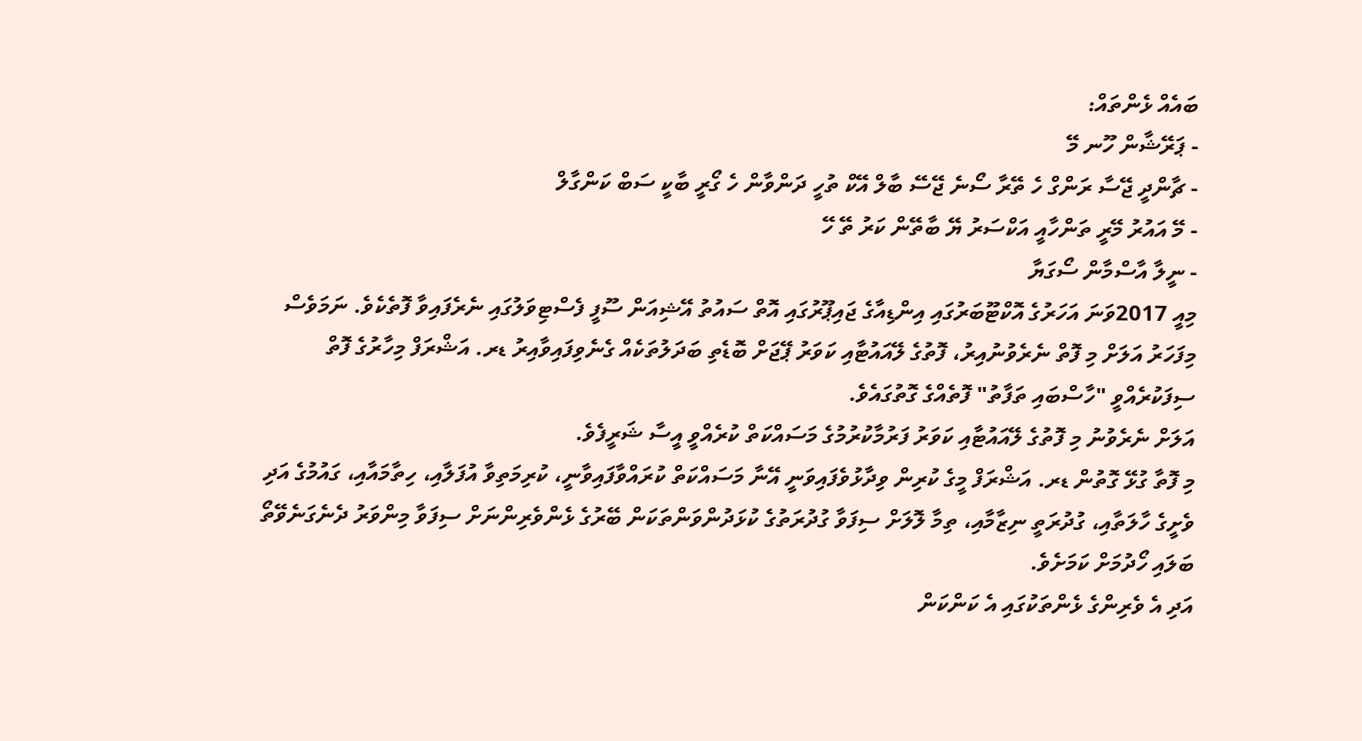ބައެއް ޅެންތައް:
- ޕަރޭޝާން ހޫނ މޭ
- ޗާންދީ ޖޭސާ ރަންގް ހެ ތޭރާ ސޯނެ ޖޭސޭ ބާލް އޭކް ތުހީ ދަންވާން ހެ ގޯރީ ބާކީ ސަބް ކަންގާލް
- މޭ އައުރު މޭރީ ތަންހާއީ އަކްސަރު ޔޭ ބާތޭން ކަރު ތޭ ހޭ
- ނީލާ އާސްމާން ސޯގަޔާ
މިއީ 2017ވަނަ އަހަރުގެ އޮކްޓޫބަރުގައި އިންޑިއާގެ ޖައިޕޫރުގައި އޮތް ސައުތު އޭޝިއަން ސޫފީ ފެސްޓިވަލުގައި ނެރެފައިވާ ފޮތެކެވެ. ނަމަވެސް މިފަހަރު އަލަށް މި ފޮތް ނެރެވުނުއިރު، ފޮތުގެ ލޭއައުޓާއި ކަވަރު ޕޭޖަށް ބޮޑެތި ބަދަލުތަކެއް ގެނެވިފައިވާއިރު ޑރ. އަޝްރަފް މިހާރުގެ ފޮތް ސިފަކުރެއްވީ "ހާސްބައި ތަފާތު" ފޮތެއްގެ ގޮތުގައެވެ.
އަލަށް ނެރެވުނު މި ފޮތުގެ ލޭއައުޓާއި ކަވަރު ފަރުމާކުރުމުގެ މަސައްކަތް ކުރެއްވީ އީސާ ޝަރީފެވެ.
މި ފޮތާ ގުޅޭ ގޮތުން ޑރ. އަޝްރަފް މީގެ ކުރިން ވިދާޅުވެފައިވަނީ އޭނާ މަސައްކަތް ކުރައްވާފައިވާނީ، ކުރިމަތިވާ އުފަލާއި، ހިތާމައާއި، ގައުމުގެ އަދި ވެށީގެ ހާލަތާއި، ގުދުރަތީ ނިޒާމާއި، ތިމާ ލޮލަށް ސިފަވާ ގުދުރަތުގެ ކުޅަދުންވަންތަކަން ބޭރުގެ ޅެންވެރިންނަށް ސިފަވާ މިންވަރު ދެނެގަނެވޭތޯ ބަލައި ހޯދުމަށް ކަމަށެވެ.
އަދި އެ ވެރިންގެ ޅެންތަކުގައި އެ ކަންކަން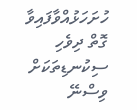ހުށަހަޅުއްވާފައިވާ ގޮތް ދިވެހި ސިކުނޑިތަކަށް ވިސްނޭ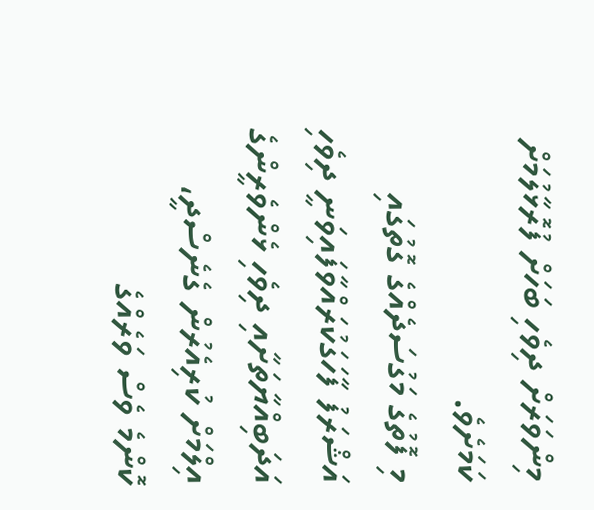މިންވަރަށް ދިވެހި ބަހަށް ފުރޮޅާލުމަށް ކަމަށެވެ.
މި ފޮތުގެ މަގުސަދެއްގެ ގޮތުގައި އަޝްރަފު ފާހަގަކުރައްވާފައިވަނީ ދިވެހި އަދަބިއްޔާތަށާއި ދިވެހި ޅެންވެރީންގެ އިލްމަށް ކުރިއެރުން ގެނެސްދީ، ކޮންމެ ވެސް ވަރެއްގެ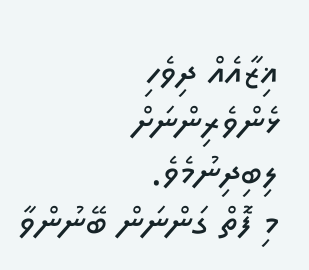ޣިޒާއެއް ދިވެހި ޅެންވެރިންނަށް ލިބިދިނުމެވެ.
މި ފޮތް ގަންނަން ބޭނުންވާ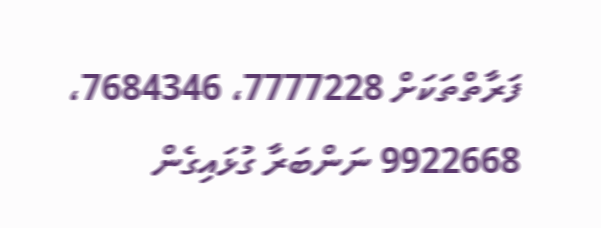ފަރާތްތަކަށް 7777228، 7684346، 9922668 ނަންބަރާ ގުޅައިގެން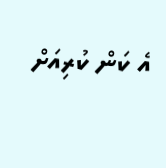އެ ކަން ކުރިއަށް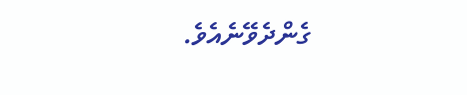ގެންދެވޭނެއެވެ.